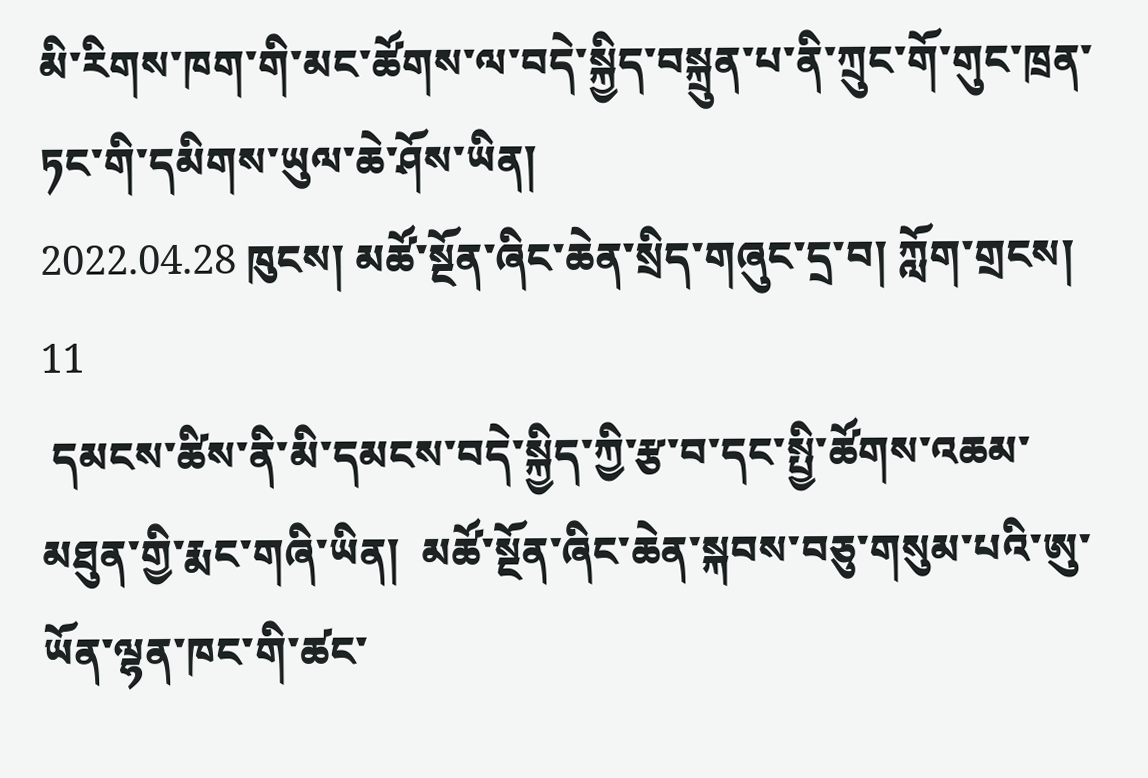མི་རིགས་ཁག་གི་མང་ཚོགས་ལ་བདེ་སྐྱིད་བསྐྲུན་པ་ནི་ཀྲུང་གོ་གུང་ཁྲན་ཏང་གི་དམིགས་ཡུལ་ཆེ་ཤོས་ཡིན།
2022.04.28 ཁུངས། མཚོ་སྔོན་ཞིང་ཆེན་སྲིད་གཞུང་དྲ་བ། ཀློག་གྲངས། 11
 དམངས་ཚིས་ནི་མི་དམངས་བདེ་སྐྱིད་ཀྱི་རྩ་བ་དང་སྤྱི་ཚོགས་འཆམ་མཐུན་གྱི་རྨང་གཞི་ཡིན།  མཚོ་སྔོན་ཞིང་ཆེན་སྐབས་བཅུ་གསུམ་པའི་ཨུ་ཡོན་ལྷན་ཁང་གི་ཚང་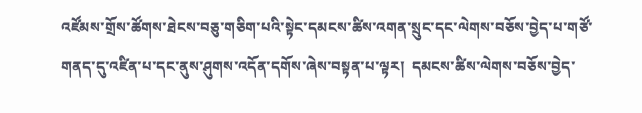འཛོམས་གྲོས་ཚོགས་ཐེངས་བཅུ་གཅིག་པའི་སྟེང་དམངས་ཚིས་འགན་སྲུང་དང་ལེགས་བཅོས་བྱེད་པ་གཙོ་གནད་དུ་འཛིན་པ་དང་ནུས་ཤུགས་འདོན་དགོས་ཞེས་བསྟན་པ་ལྟར།  དམངས་ཚིས་ལེགས་བཅོས་བྱེད་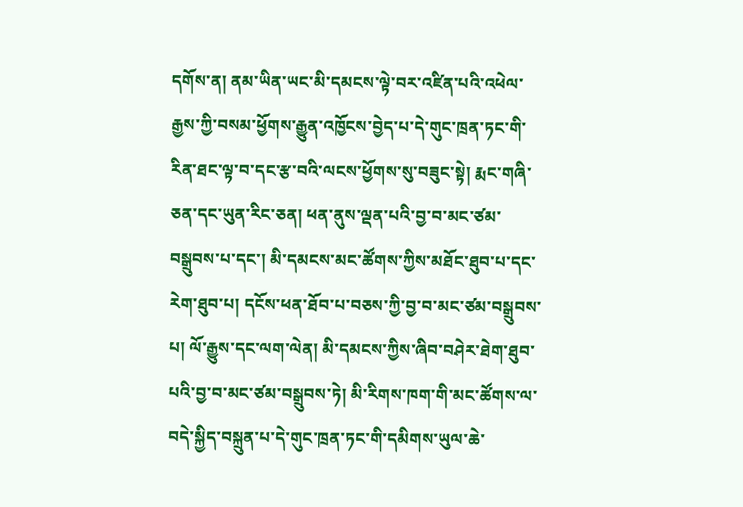དགོས་ན། ནམ་ཡིན་ཡང་མི་དམངས་ལྟེ་བར་འཛིན་པའི་འཕེལ་རྒྱས་ཀྱི་བསམ་ཕྱོགས་རྒྱུན་འཁྱོངས་བྱེད་པ་དེ་གུང་ཁྲན་ཏང་གི་རིན་ཐང་ལྟ་བ་དང་རྩ་བའི་ལངས་ཕྱོགས་སུ་བཟུང་སྟེ། རྨང་གཞི་ཅན་དང་ཡུན་རིང་ཅན། ཕན་ནུས་ལྡན་པའི་བྱ་བ་མང་ཙམ་བསྒྲུབས་པ་དང་། མི་དམངས་མང་ཚོགས་ཀྱིས་མཐོང་ཐུབ་པ་དང་རེག་ཐུབ་པ། དངོས་ཕན་ཐོབ་པ་བཅས་ཀྱི་བྱ་བ་མང་ཙམ་བསྒྲུབས་པ། ལོ་རྒྱུས་དང་ལག་ལེན། མི་དམངས་ཀྱིས་ཞིབ་བཤེར་ཐེག་ཐུབ་པའི་བྱ་བ་མང་ཙམ་བསྒྲུབས་ཏེ། མི་རིགས་ཁག་གི་མང་ཚོགས་ལ་བདེ་སྐྱིད་བསྐྲུན་པ་དེ་གུང་ཁྲན་ཏང་གི་དམིགས་ཡུལ་ཆེ་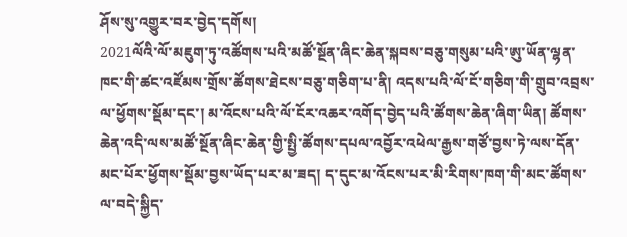ཤོས་སུ་འགྱུར་བར་བྱེད་དགོས།
2021ལོའི་ལོ་མཇུག་ཏུ་འཚོགས་པའི་མཚོ་སྔོན་ཞིང་ཆེན་སྐབས་བཅུ་གསུམ་པའི་ཨུ་ཡོན་ལྷན་ཁང་གི་ཚང་འཛོམས་གྲོས་ཚོགས་ཐེངས་བཅུ་གཅིག་པ་ནི། འདས་པའི་ལོ་ངོ་གཅིག་གི་གྲུབ་འབྲས་ལ་ཕྱོགས་སྡོམ་དང་། མ་འོངས་པའི་ལོ་ངོར་འཆར་འགོད་བྱེད་པའི་ཚོགས་ཆེན་ཞིག་ཡིན། ཚོགས་ཆེན་འདི་ལས་མཚོ་སྔོན་ཞིང་ཆེན་གྱི་སྤྱི་ཚོགས་དཔལ་འབྱོར་འཕེལ་རྒྱས་གཙོ་བྱས་ཏེ་ལས་དོན་མང་པོར་ཕྱོགས་སྡོམ་བྱས་ཡོད་པར་མ་ཟད། ད་དུང་མ་འོངས་པར་མི་རིགས་ཁག་གི་མང་ཚོགས་ལ་བདེ་སྐྱིད་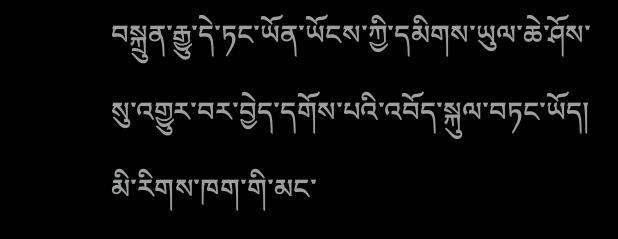བསྐྲུན་རྒྱུ་དེ་ཏང་ཡོན་ཡོངས་ཀྱི་དམིགས་ཡུལ་ཆེ་ཤོས་སུ་འགྱུར་བར་བྱེད་དགོས་པའི་འབོད་སྐུལ་བཏང་ཡོད།
མི་རིགས་ཁག་གི་མང་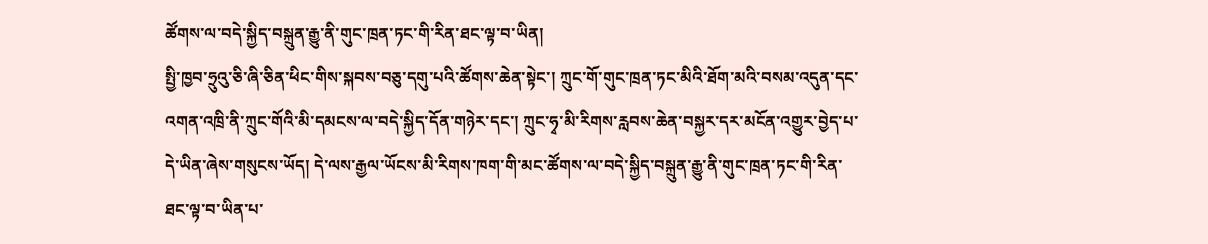ཚོགས་ལ་བདེ་སྐྱིད་བསྐྲུན་རྒྱུ་ནི་གུང་ཁྲན་ཏང་གི་རིན་ཐང་ལྟ་བ་ཡིན།
སྤྱི་ཁྱབ་ཧྲུའུ་ཅི་ཞི་ཅིན་ཕིང་གིས་སྐབས་བཅུ་དགུ་པའི་ཚོགས་ཆེན་སྟེང་། ཀྲུང་གོ་གུང་ཁྲན་ཏང་མིའི་ཐོག་མའི་བསམ་འདུན་དང་འགན་འཁྲི་ནི་ཀྲུང་གོའི་མི་དམངས་ལ་བདེ་སྐྱིད་དོན་གཉེར་དང་། ཀྲུང་ཧྭ་མི་རིགས་རླབས་ཆེན་བསྐྱར་དར་མངོན་འགྱུར་བྱེད་པ་དེ་ཡིན་ཞེས་གསུངས་ཡོད། དེ་ལས་རྒྱལ་ཡོངས་མི་རིགས་ཁག་གི་མང་ཚོགས་ལ་བདེ་སྐྱིད་བསྐྲུན་རྒྱུ་ནི་གུང་ཁྲན་ཏང་གི་རིན་ཐང་ལྟ་བ་ཡིན་པ་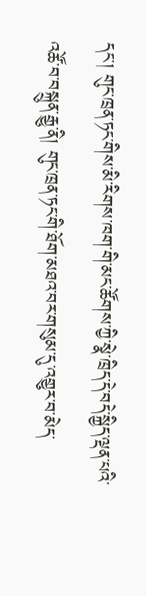དང་། གུང་ཁྲན་ཏང་གིས་མི་རིགས་ཁག་གི་མང་ཚོགས་ཀྱི་སྣེ་ཁྲིད་དེ་བདེ་སྐྱིད་ལྡན་པའི་འཚོ་བ་བསྐྲུན་རྒྱུ་ནི། གུང་ཁྲན་ཏང་གི་ཐོག་མཐའ་བར་གསུམ་དུ་འགྱུར་བ་མེད་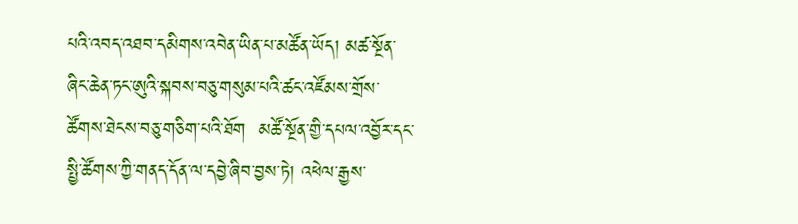པའི་འབད་འཐབ་དམིགས་འབེན་ཡིན་པ་མཚོན་ཡོད། མཚ་སྔོན་ཞིང་ཆེན་ཏང་ཨུའི་སྐབས་བཅུ་གསུམ་པའི་ཚང་འཛོམས་གྲོས་ཚོགས་ཐེངས་བཅུ་གཅིག་པའི་ཐོག  མཚོ་སྔོན་གྱི་དཔལ་འབྱོར་དང་སྤྱི་ཚོགས་ཀྱི་གནད་དོན་ལ་དབྱེ་ཞིབ་བྱས་ཏེ། འཕེལ་རྒྱས་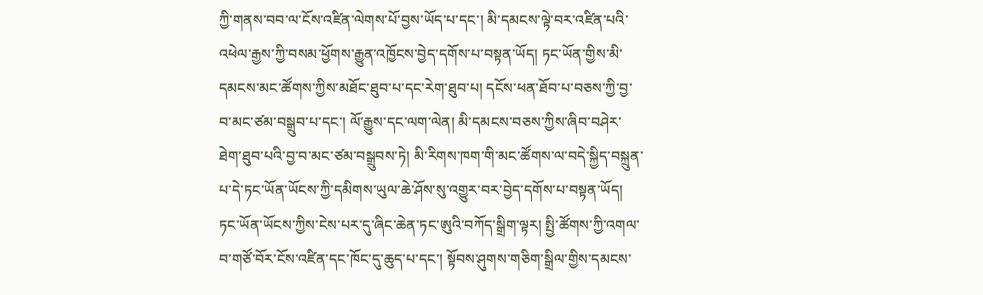ཀྱི་གནས་བབ་ལ་ངོས་འཛིན་ལེགས་པོ་བྱས་ཡོད་པ་དང་། མི་དམངས་ལྟེ་བར་འཛིན་པའི་འཕེལ་རྒྱས་ཀྱི་བསམ་ཕྱོགས་རྒྱུན་འཁྱོངས་བྱེད་དགོས་པ་བསྟན་ཡོད། ཏང་ཡོན་གྱིས་མི་དམངས་མང་ཚོགས་ཀྱིས་མཐོང་ཐུབ་པ་དང་རེག་ཐུབ་པ། དངོས་ཕན་ཐོབ་པ་བཅས་ཀྱི་བྱ་བ་མང་ཙམ་བསྒྲུབ་པ་དང་། ལོ་རྒྱུས་དང་ལག་ལེན། མི་དམངས་བཅས་ཀྱིས་ཞིབ་བཤེར་ཐེག་ཐུབ་པའི་བྱ་བ་མང་ཙམ་བསྒྲུབས་ཏེ། མི་རིགས་ཁག་གི་མང་ཚོགས་ལ་བདེ་སྐྱིད་བསྐྲུན་པ་དེ་ཏང་ཡོན་ཡོངས་ཀྱི་དམིགས་ཡུལ་ཆེ་ཤོས་སུ་འགྱུར་བར་བྱེད་དགོས་པ་བསྟན་ཡོད།   ཏང་ཡོན་ཡོངས་ཀྱིས་ངེས་པར་དུ་ཞིང་ཆེན་ཏང་ཨུའི་བཀོད་སྒྲིག་ལྟར། སྤྱི་ཚོགས་ཀྱི་འགལ་བ་གཙོ་བོར་ངོས་འཛིན་དང་ཁོང་དུ་ཆུད་པ་དང་། སྟོབས་ཤུགས་གཅིག་སྒྲིལ་གྱིས་དམངས་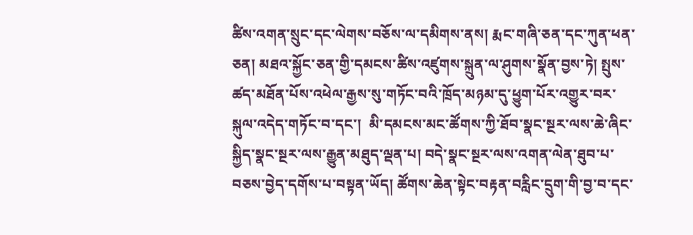ཚིས་འགན་སྲུང་དང་ལེགས་བཅོས་ལ་དམིགས་ནས། རྨང་གཞི་ཅན་དང་ཀུན་ཕན་ཅན། མཐའ་སྐྱོང་ཅན་གྱི་དམངས་ཚིས་འཛུགས་སྐྲུན་ལ་ཤུགས་སྣོན་བྱས་ཏེ། སྤུས་ཚད་མཐོན་པོས་འཕེལ་རྒྱས་སུ་གཏོང་བའི་ཁྲོད་མཉམ་དུ་ཕྱུག་པོར་འགྱུར་བར་སྐུལ་འདེད་གཏོང་བ་དང་།  མི་དམངས་མང་ཚོགས་ཀྱི་ཐོབ་སྣང་སྔར་ལས་ཆེ་ཞིང་སྐྱིད་སྣང་སྔར་ལས་རྒྱུན་མཐུད་ལྡན་པ། བདེ་སྣང་སྔར་ལས་འགན་ལེན་ཐུབ་པ་བཅས་བྱེད་དགོས་པ་བསྟན་ཡོད། ཚོགས་ཆེན་སྟེང་བརྟན་བརླིང་དྲུག་གི་བྱ་བ་དང་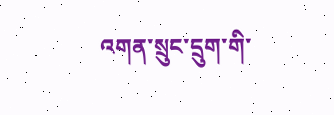འགན་སྲུང་དྲུག་གི་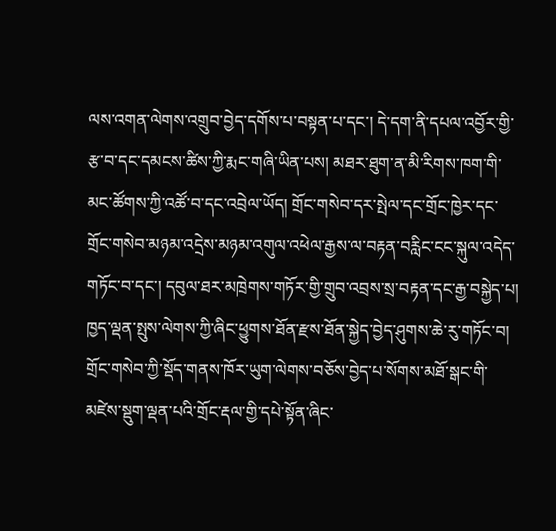ལས་འགན་ལེགས་འགྲུབ་བྱེད་དགོས་པ་བསྟན་པ་དང་། དེ་དག་ནི་དཔལ་འབྱོར་གྱི་རྩ་བ་དང་དམངས་ཚིས་ཀྱི་རྨང་གཞི་ཡིན་པས། མཐར་ཐུག་ན་མི་རིགས་ཁག་གི་མང་ཚོགས་ཀྱི་འཚོ་བ་དང་འབྲེལ་ཡོད། གྲོང་གསེབ་དར་སྤེལ་དང་གྲོང་ཁྱེར་དང་གྲོང་གསེབ་མཉམ་འདྲེས་མཉམ་འགུལ་འཕེལ་རྒྱས་ལ་བརྟན་བརླིང་ངང་སྐུལ་འདེད་གཏོང་བ་དང་། དབུལ་ཐར་མཁྲེགས་གཏོར་གྱི་གྲུབ་འབྲས་སྲ་བརྟན་དང་རྒྱ་བསྐྱེད་པ། ཁྱད་ལྡན་སྤུས་ལེགས་ཀྱི་ཞིང་ཕྱུགས་ཐོན་རྫས་ཐོན་སྐྱེད་བྱེད་ཤུགས་ཆེ་རུ་གཏོང་བ། གྲོང་གསེབ་ཀྱི་སྡོད་གནས་ཁོར་ཡུག་ལེགས་བཅོས་བྱེད་པ་སོགས་མཐོ་སྒང་གི་མཛེས་སྡུག་ལྡན་པའི་གྲོང་རྡལ་གྱི་དཔེ་སྟོན་ཞིང་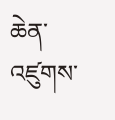ཆེན་འཛུགས་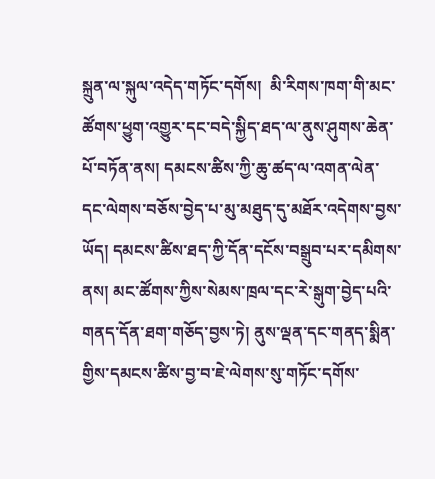སྐྲུན་ལ་སྐུལ་འདེད་གཏོང་དགོས།  མི་རིགས་ཁག་གི་མང་ཚོགས་ཕྱུག་འགྱུར་དང་བདེ་སྐྱིད་ཐད་ལ་ནུས་ཤུགས་ཆེན་པོ་བཏོན་ནས། དམངས་ཚིས་ཀྱི་ཆུ་ཚད་ལ་འགན་ལེན་དང་ལེགས་བཅོས་བྱེད་པ་མུ་མཐུད་དུ་མཐོར་འདེགས་བྱས་ཡོད། དམངས་ཚིས་ཐད་ཀྱི་དོན་དངོས་བསྒྲུབ་པར་དམིགས་ནས། མང་ཚོགས་ཀྱིས་སེམས་ཁྲལ་དང་རེ་སྒུག་བྱེད་པའི་གནད་དོན་ཐག་གཅོད་བྱས་ཏེ། ནུས་ལྡན་དང་གནད་སྨིན་གྱིས་དམངས་ཚིས་བྱ་བ་ཇེ་ལེགས་སུ་གཏོང་དགོས་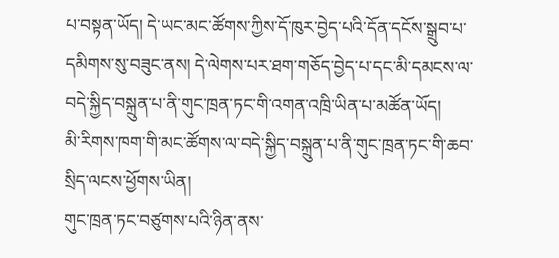པ་བསྟན་ཡོད། དེ་ཡང་མང་ཚོགས་ཀྱིས་དོ་ཁུར་བྱེད་པའི་དོན་དངོས་སྒྲུབ་པ་དམིགས་སུ་བཟུང་ནས། དེ་ལེགས་པར་ཐག་གཅོད་བྱེད་པ་དང་མི་དམངས་ལ་བདེ་སྐྱིད་བསྐྲུན་པ་ནི་གུང་ཁྲན་ཏང་གི་འགན་འཁྲི་ཡིན་པ་མཚོན་ཡོད།
མི་རིགས་ཁག་གི་མང་ཚོགས་ལ་བདེ་སྐྱིད་བསྐྲུན་པ་ནི་གུང་ཁྲན་ཏང་གི་ཆབ་སྲིད་ལངས་ཕྱོགས་ཡིན།
གུང་ཁྲན་ཏང་བཙུགས་པའི་ཉིན་ནས་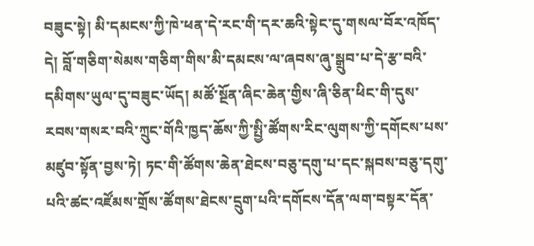བཟུང་སྟེ། མི་དམངས་ཀྱི་ཁེ་ཕན་དེ་རང་གི་དར་ཆའི་སྟེང་དུ་གསལ་བོར་འཁོད་དེ། བློ་གཅིག་སེམས་གཅིག་གིས་མི་དམངས་ལ་ཞབས་ཞུ་སྒྲུབ་པ་དེ་རྩ་བའི་དམིགས་ཡུལ་དུ་བཟུང་ཡོད། མཚོ་སྔོན་ཞིང་ཆེན་གྱིས་ཞི་ཅིན་ཕིང་གི་དུས་རབས་གསར་བའི་ཀྲུང་གོའི་ཁྱད་ཆོས་ཀྱི་སྤྱི་ཚོགས་རིང་ལུགས་ཀྱི་དགོངས་པས་མཛུབ་སྟོན་བྱས་ཏེ། ཏང་གི་ཚོགས་ཆེན་ཐེངས་བཅུ་དགུ་པ་དང་སྐབས་བཅུ་དགུ་པའི་ཚང་འཛོམས་གྲོས་ཚོགས་ཐེངས་དྲུག་པའི་དགོངས་དོན་ལག་བསྟར་དོན་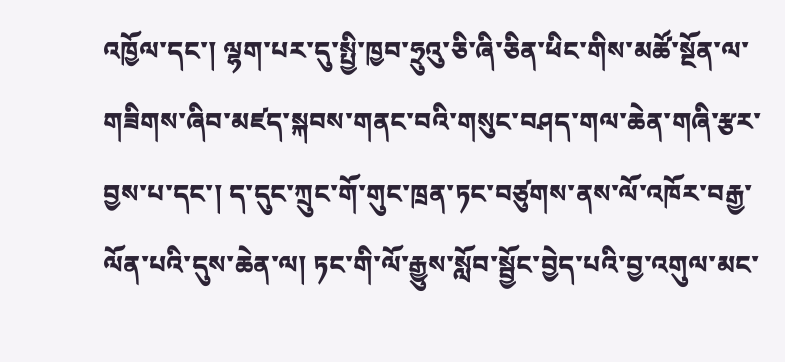འཁྱོལ་དང་། ལྷག་པར་དུ་སྤྱི་ཁྱབ་ཧྲུའུ་ཅི་ཞི་ཅིན་ཕིང་གིས་མཚོ་སྔོན་ལ་གཟིགས་ཞིབ་མཛད་སྐབས་གནང་བའི་གསུང་བཤད་གལ་ཆེན་གཞི་རྩར་བྱས་པ་དང་། ད་དུང་ཀྲུང་གོ་གུང་ཁྲན་ཏང་བཙུགས་ནས་ལོ་འཁོར་བརྒྱ་ལོན་པའི་དུས་ཆེན་ལ། ཏང་གི་ལོ་རྒྱུས་སློབ་སྦྱོང་བྱེད་པའི་བྱ་འགུལ་མང་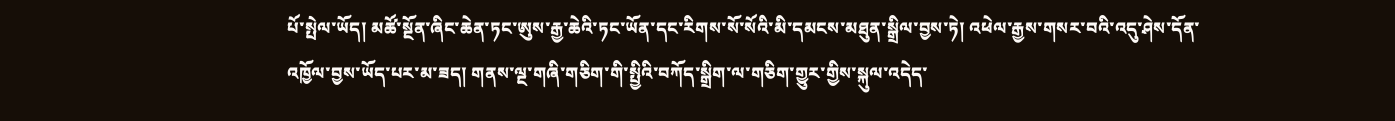པོ་སྤེལ་ཡོད། མཚོ་སྔོན་ཞིང་ཆེན་ཏང་ཨུས་རྒྱ་ཆེའི་ཏང་ཡོན་དང་རིགས་སོ་སོའི་མི་དམངས་མཐུན་སྒྲིལ་བྱས་ཏེ། འཕེལ་རྒྱས་གསར་བའི་འདུ་ཤེས་དོན་འཁྱོལ་བྱས་ཡོད་པར་མ་ཟད། གནས་ལྔ་གཞི་གཅིག་གི་སྤྱིའི་བཀོད་སྒྲིག་ལ་གཅིག་གྱུར་གྱིས་སྐུལ་འདེད་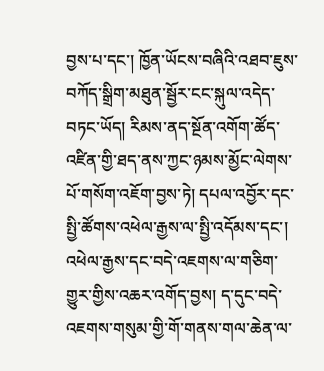བྱས་པ་དང་། ཁྱོན་ཡོངས་བཞིའི་འཐབ་ཇུས་བཀོད་སྒྲིག་མཐུན་སྦྱོར་ངང་སྐུལ་འདེད་བཏང་ཡོད། རིམས་ནད་སྔོན་འགོག་ཚོད་འཛིན་གྱི་ཐད་ནས་ཀྱང་ཉམས་མྱོང་ལེགས་པོ་གསོག་འཇོག་བྱས་ཏེ། དཔལ་འབྱོར་དང་སྤྱི་ཚོགས་འཕེལ་རྒྱས་ལ་སྤྱི་འདོམས་དང་། འཕེལ་རྒྱས་དང་བདེ་འཇགས་ལ་གཅིག་གྱུར་གྱིས་འཆར་འགོད་བྱས། ད་དུང་བདེ་འཇགས་གསུམ་གྱི་གོ་གནས་གལ་ཆེན་ལ་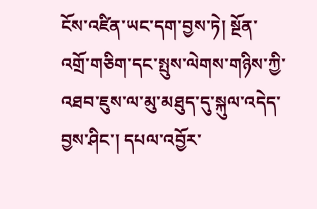ངོས་འཛིན་ཡང་དག་བྱས་ཏེ། སྔོན་འགྲོ་གཅིག་དང་སྤུས་ལེགས་གཉིས་ཀྱི་འཐབ་ཇུས་ལ་མུ་མཐུད་དུ་སྐུལ་འདེད་བྱས་ཤིང་། དཔལ་འབྱོར་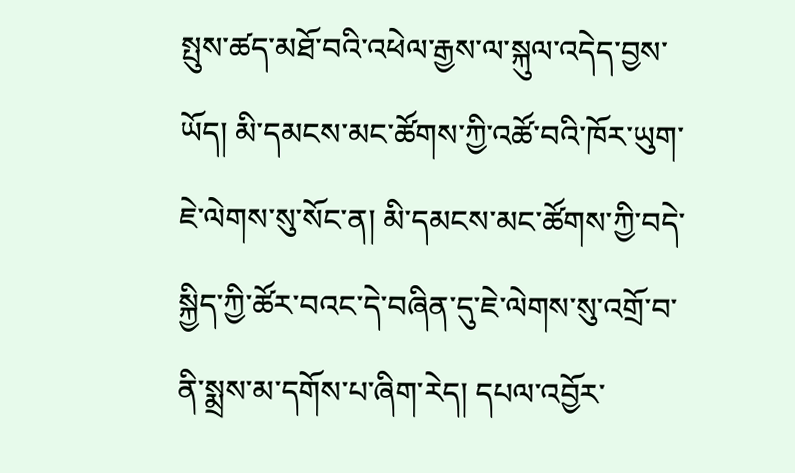སྤུས་ཚད་མཐོ་བའི་འཕེལ་རྒྱས་ལ་སྐུལ་འདེད་བྱས་ཡོད། མི་དམངས་མང་ཚོགས་ཀྱི་འཚོ་བའི་ཁོར་ཡུག་ཇེ་ལེགས་སུ་སོང་ན། མི་དམངས་མང་ཚོགས་ཀྱི་བདེ་སྐྱིད་ཀྱི་ཚོར་བའང་དེ་བཞིན་དུ་ཇེ་ལེགས་སུ་འགྲོ་བ་ནི་སྨྲས་མ་དགོས་པ་ཞིག་རེད། དཔལ་འབྱོར་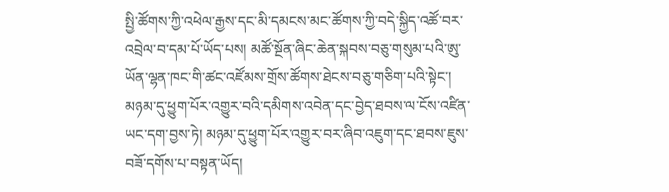སྤྱི་ཚོགས་ཀྱི་འཕེལ་རྒྱས་དང་མི་དམངས་མང་ཚོགས་ཀྱི་བདེ་སྐྱིད་འཚོ་བར་འབྲེལ་བ་དམ་པོ་ཡོད་པས། མཚོ་སྔོན་ཞིང་ཆེན་སྐབས་བཅུ་གསུམ་པའི་ཨུ་ཡོན་ལྷན་ཁང་གི་ཚང་འཛོམས་གྲོས་ཚོགས་ཐེངས་བཅུ་གཅིག་པའི་སྟེང་། མཉམ་དུ་ཕྱུག་པོར་འགྱུར་བའི་དམིགས་འབེན་དང་བྱེད་ཐབས་ལ་ངོས་འཛིན་ཡང་དག་བྱས་ཏེ། མཉམ་དུ་ཕྱུག་པོར་འགྱུར་བར་ཞིབ་འཇུག་དང་ཐབས་ཇུས་བཟོ་དགོས་པ་བསྟན་ཡོད།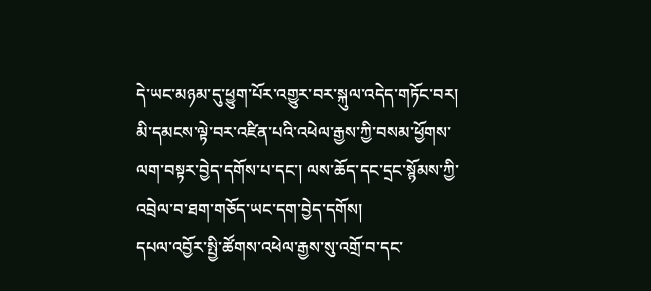དེ་ཡང་མཉམ་དུ་ཕྱུག་པོར་འགྱུར་བར་སྐུལ་འདེད་གཏོང་བར། མི་དམངས་ལྟེ་བར་འཛིན་པའི་འཕེལ་རྒྱས་ཀྱི་བསམ་ཕྱོགས་ལག་བསྟར་བྱེད་དགོས་པ་དང་། ལས་ཆོད་དང་དྲང་སྙོམས་ཀྱི་འབྲེལ་བ་ཐག་གཅོད་ཡང་དག་བྱེད་དགོས།
དཔལ་འབྱོར་སྤྱི་ཚོགས་འཕེལ་རྒྱས་སུ་འགྲོ་བ་དང་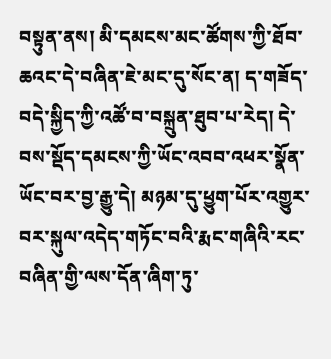བསྟུན་ནས། མི་དམངས་མང་ཚོགས་ཀྱི་ཐོབ་ཆའང་དེ་བཞིན་ཇེ་མང་དུ་སོང་ན། ད་གཟོད་བདེ་སྐྱིད་ཀྱི་འཚོ་བ་བསྐྲུན་ཐུབ་པ་རེད། དེ་བས་སྡོད་དམངས་ཀྱི་ཡོང་འབབ་འཕར་སྣོན་ཡོང་བར་བྱ་རྒྱུ་དེ། མཉམ་དུ་ཕྱུག་པོར་འགྱུར་བར་སྐུལ་འདེད་གཏོང་བའི་རྨང་གཞིའི་རང་བཞིན་གྱི་ལས་དོན་ཞིག་ཏུ་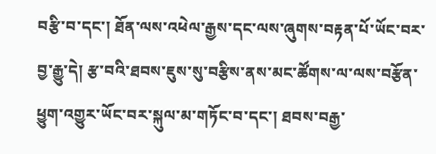བརྩི་བ་དང་། ཐོན་ལས་འཕེལ་རྒྱས་དང་ལས་ཞུགས་བརྟན་པོ་ཡོང་བར་བྱ་རྒྱུ་དེ། རྩ་བའི་ཐབས་ཇུས་སུ་བརྩིས་ནས་མང་ཚོགས་ལ་ལས་བརྩོན་ཕྱུག་འགྱུར་ཡོང་བར་སྐུལ་མ་གཏོང་བ་དང་། ཐབས་བརྒྱ་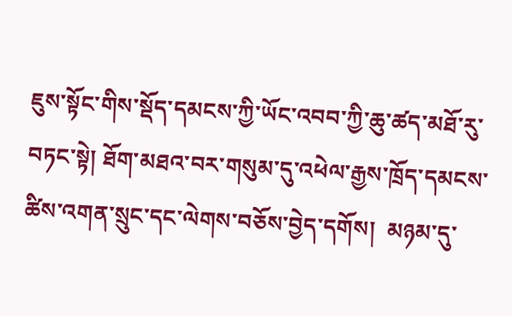ཇུས་སྟོང་གིས་སྡོད་དམངས་ཀྱི་ཡོང་འབབ་ཀྱི་ཆུ་ཚད་མཐོ་རུ་བཏང་སྟེ། ཐོག་མཐའ་བར་གསུམ་དུ་འཕེལ་རྒྱས་ཁྲོད་དམངས་ཚིས་འགན་སྲུང་དང་ལེགས་བཅོས་བྱེད་དགོས།  མཉམ་དུ་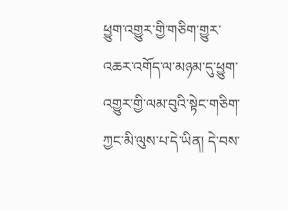ཕྱུག་འགྱུར་གྱི་གཅིག་གྱུར་འཆར་འགོད་ལ་མཉམ་དུ་ཕྱུག་འགྱུར་གྱི་ལམ་བུའི་སྟེང་གཅིག་ཀྱང་མི་ལུས་པ་དེ་ཡིན། དེ་བས་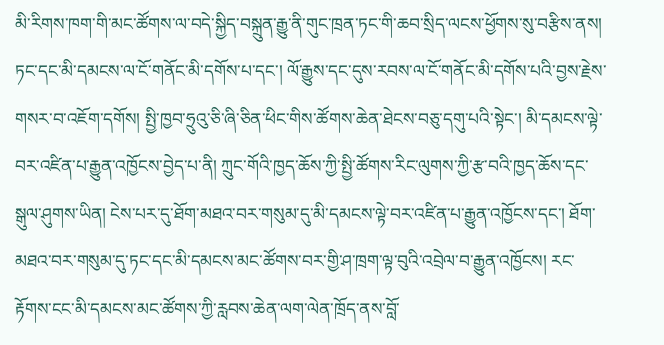མི་རིགས་ཁག་གི་མང་ཚོགས་ལ་བདེ་སྐྱིད་བསྐྲུན་རྒྱུ་ནི་གུང་ཁྲན་ཏང་གི་ཆབ་སྲིད་ལངས་ཕྱོགས་སུ་བརྩིས་ནས། ཏང་དང་མི་དམངས་ལ་ངོ་གནོང་མི་དགོས་པ་དང་། ལོ་རྒྱུས་དང་དུས་རབས་ལ་ངོ་གནོང་མི་དགོས་པའི་བྱས་རྗེས་གསར་བ་འཇོག་དགོས། སྤྱི་ཁྱབ་ཧྲུའུ་ཅི་ཞི་ཅིན་ཕིང་གིས་ཚོགས་ཆེན་ཐེངས་བཅུ་དགུ་པའི་སྟེང་། མི་དམངས་ལྟེ་བར་འཛིན་པ་རྒྱུན་འཁྱོངས་བྱེད་པ་ནི། ཀྲུང་གོའི་ཁྱད་ཆོས་ཀྱི་སྤྱི་ཚོགས་རིང་ལུགས་ཀྱི་རྩ་བའི་ཁྱད་ཆོས་དང་སྒུལ་ཤུགས་ཡིན། ངེས་པར་དུ་ཐོག་མཐའ་བར་གསུམ་དུ་མི་དམངས་ལྟེ་བར་འཛིན་པ་རྒྱུན་འཁྱོངས་དང་། ཐོག་མཐའ་བར་གསུམ་དུ་ཏང་དང་མི་དམངས་མང་ཚོགས་བར་གྱི་ཤ་ཁྲག་ལྟ་བུའི་འབྲེལ་བ་རྒྱུན་འཁྱོངས། རང་རྟོགས་ངང་མི་དམངས་མང་ཚོགས་ཀྱི་རླབས་ཆེན་ལག་ལེན་ཁྲོད་ནས་བློ་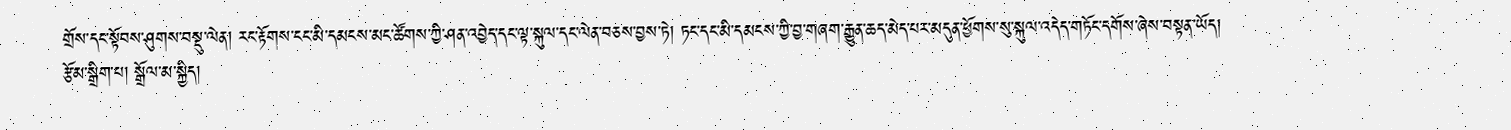གྲོས་དང་སྟོབས་ཤུགས་བསྡུ་ལེན། རང་རྟོགས་ངང་མི་དམངས་མང་ཚོགས་ཀྱི་ཤན་འབྱེད་དང་ལྟ་སྐུལ་དང་ལེན་བཅས་བྱས་ཏེ། ཏང་དང་མི་དམངས་ཀྱི་བྱ་གཞག་རྒྱུན་ཆད་མེད་པར་མདུན་ཕྱོགས་སུ་སྐུལ་འདེད་གཏོང་དགོས་ཞེས་བསྟན་ཡོད།
རྩོམ་སྒྲིག་པ། སྒྲོལ་མ་སྐྱིད།